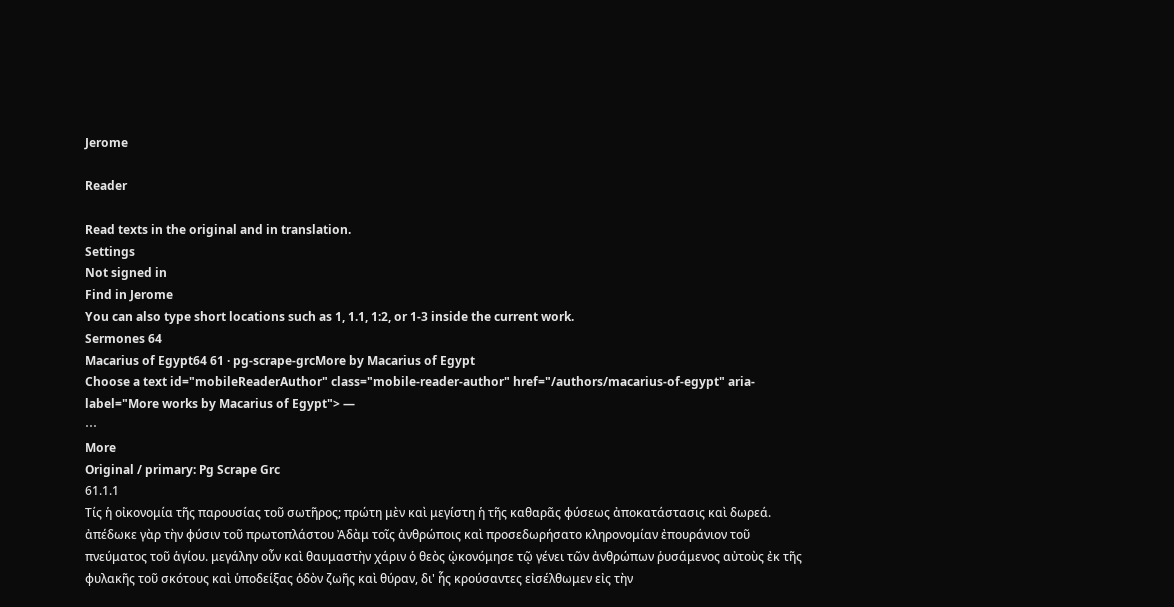Jerome

Reader

Read texts in the original and in translation.
Settings
Not signed in
Find in Jerome
You can also type short locations such as 1, 1.1, 1:2, or 1-3 inside the current work.
Sermones 64
Macarius of Egypt64 61 · pg-scrape-grcMore by Macarius of Egypt
Choose a text id="mobileReaderAuthor" class="mobile-reader-author" href="/authors/macarius-of-egypt" aria-label="More works by Macarius of Egypt"> —
⋯
More
Original / primary: Pg Scrape Grc
61.1.1
Τίς ἡ οἰκονομία τῆς παρουσίας τοῦ σωτῆρος; πρώτη μὲν καὶ μεγίστη ἡ τῆς καθαρᾶς φύσεως ἀποκατάστασις καὶ δωρεά. ἀπέδωκε γὰρ τὴν φύσιν τοῦ πρωτοπλάστου Ἀδὰμ τοῖς ἀνθρώποις καὶ προσεδωρήσατο κληρονομίαν ἐπουράνιον τοῦ πνεύματος τοῦ ἁγίου. μεγάλην οὖν καὶ θαυμαστὴν χάριν ὁ θεὸς ᾠκονόμησε τῷ γένει τῶν ἀνθρώπων ῥυσάμενος αὐτοὺς ἐκ τῆς φυλακῆς τοῦ σκότους καὶ ὑποδείξας ὁδὸν ζωῆς καὶ θύραν, δι' ἧς κρούσαντες εἰσέλθωμεν εἰς τὴν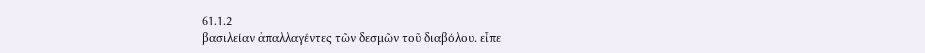61.1.2
βασιλείαν ἀπαλλαγέντες τῶν δεσμῶν τοῦ διαβόλου. εἶπε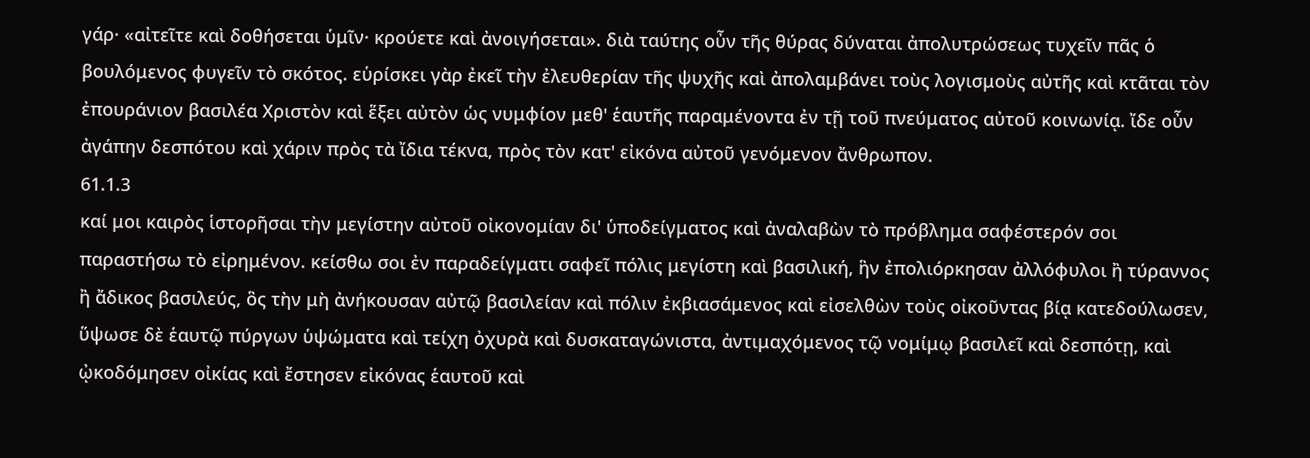γάρ· «αἰτεῖτε καὶ δοθήσεται ὑμῖν· κρούετε καὶ ἀνοιγήσεται». διὰ ταύτης οὖν τῆς θύρας δύναται ἀπολυτρώσεως τυχεῖν πᾶς ὁ βουλόμενος φυγεῖν τὸ σκότος. εὑρίσκει γὰρ ἐκεῖ τὴν ἐλευθερίαν τῆς ψυχῆς καὶ ἀπολαμβάνει τοὺς λογισμοὺς αὐτῆς καὶ κτᾶται τὸν ἐπουράνιον βασιλέα Χριστὸν καὶ ἕξει αὐτὸν ὡς νυμφίον μεθ' ἑαυτῆς παραμένοντα ἐν τῇ τοῦ πνεύματος αὐτοῦ κοινωνίᾳ. ἴδε οὖν ἀγάπην δεσπότου καὶ χάριν πρὸς τὰ ἴδια τέκνα, πρὸς τὸν κατ' εἰκόνα αὐτοῦ γενόμενον ἄνθρωπον.
61.1.3
καί μοι καιρὸς ἱστορῆσαι τὴν μεγίστην αὐτοῦ οἰκονομίαν δι' ὑποδείγματος καὶ ἀναλαβὼν τὸ πρόβλημα σαφέστερόν σοι παραστήσω τὸ εἰρημένον. κείσθω σοι ἐν παραδείγματι σαφεῖ πόλις μεγίστη καὶ βασιλική, ἣν ἐπολιόρκησαν ἀλλόφυλοι ἢ τύραννος ἢ ἄδικος βασιλεύς, ὃς τὴν μὴ ἀνήκουσαν αὐτῷ βασιλείαν καὶ πόλιν ἐκβιασάμενος καὶ εἰσελθὼν τοὺς οἰκοῦντας βίᾳ κατεδούλωσεν, ὕψωσε δὲ ἑαυτῷ πύργων ὑψώματα καὶ τείχη ὀχυρὰ καὶ δυσκαταγώνιστα, ἀντιμαχόμενος τῷ νομίμῳ βασιλεῖ καὶ δεσπότῃ, καὶ ᾠκοδόμησεν οἰκίας καὶ ἔστησεν εἰκόνας ἑαυτοῦ καὶ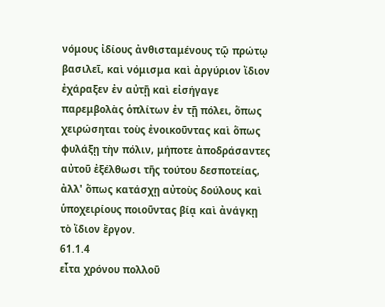νόμους ἰδίους ἀνθισταμένους τῷ πρώτῳ βασιλεῖ, καὶ νόμισμα καὶ ἀργύριον ἴδιον ἐχάραξεν ἐν αὐτῇ καὶ εἰσήγαγε παρεμβολὰς ὁπλίτων ἐν τῇ πόλει, ὅπως χειρώσηται τοὺς ἐνοικοῦντας καὶ ὅπως φυλάξῃ τὴν πόλιν, μήποτε ἀποδράσαντες αὐτοῦ ἐξέλθωσι τῆς τούτου δεσποτείας, ἀλλ' ὅπως κατάσχῃ αὐτοὺς δούλους καὶ ὑποχειρίους ποιοῦντας βίᾳ καὶ ἀνάγκῃ τὸ ἴδιον ἔργον.
61.1.4
εἶτα χρόνου πολλοῦ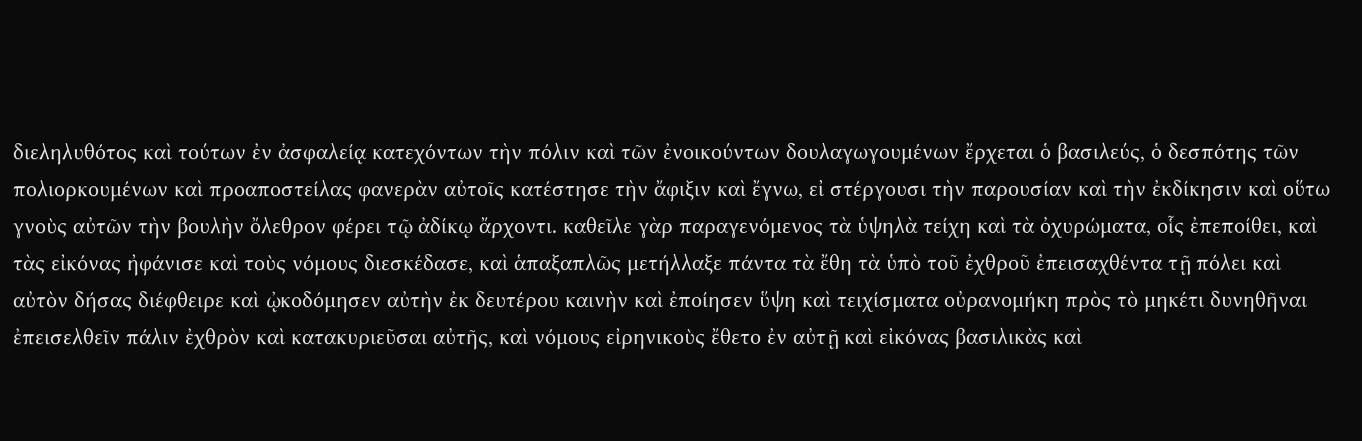διεληλυθότος καὶ τούτων ἐν ἀσφαλείᾳ κατεχόντων τὴν πόλιν καὶ τῶν ἐνοικούντων δουλαγωγουμένων ἔρχεται ὁ βασιλεύς, ὁ δεσπότης τῶν πολιορκουμένων καὶ προαποστείλας φανερὰν αὐτοῖς κατέστησε τὴν ἄφιξιν καὶ ἔγνω, εἰ στέργουσι τὴν παρουσίαν καὶ τὴν ἐκδίκησιν καὶ οὕτω γνοὺς αὐτῶν τὴν βουλὴν ὄλεθρον φέρει τῷ ἀδίκῳ ἄρχοντι. καθεῖλε γὰρ παραγενόμενος τὰ ὑψηλὰ τείχη καὶ τὰ ὀχυρώματα, οἷς ἐπεποίθει, καὶ τὰς εἰκόνας ἠφάνισε καὶ τοὺς νόμους διεσκέδασε, καὶ ἁπαξαπλῶς μετήλλαξε πάντα τὰ ἔθη τὰ ὑπὸ τοῦ ἐχθροῦ ἐπεισαχθέντα τῇ πόλει καὶ αὐτὸν δήσας διέφθειρε καὶ ᾠκοδόμησεν αὐτὴν ἐκ δευτέρου καινὴν καὶ ἐποίησεν ὕψη καὶ τειχίσματα οὐρανομήκη πρὸς τὸ μηκέτι δυνηθῆναι ἐπεισελθεῖν πάλιν ἐχθρὸν καὶ κατακυριεῦσαι αὐτῆς, καὶ νόμους εἰρηνικοὺς ἔθετο ἐν αὐτῇ καὶ εἰκόνας βασιλικὰς καὶ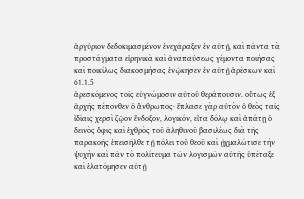ἀργύριον δεδοκιμασμένον ἐνεχάραξεν ἐν αὐτῇ, καὶ πάντα τὰ προστάγματα εἰρηνικὰ καὶ ἀναπαύσεως γέμοντα ποιήσας καὶ ποικίλως διακοσμήσας ἐνῴκησεν ἐν αὐτῇ ἀρέσκων καὶ
61.1.5
ἀρεσκόμενος τοῖς εὐγνώμοσιν αὐτοῦ θεράπουσιν. οὕτως ἐξ ἀρχῆς πέπονθεν ὁ ἄνθρωπος· ἔπλασε γὰρ αὐτὸν ὁ θεὸς ταῖς ἰδίαις χερσὶ ζῷον ἔνδοξον, λογικόν, εἶτα δόλῳ καὶ ἀπάτῃ ὁ δεινὸς ὄφις καὶ ἐχθρὸς τοῦ ἀληθινοῦ βασιλέως διὰ τῆς παρακοῆς ἐπεισῆλθε τῇ πόλει τοῦ θεοῦ καὶ ᾐχμαλώτισε τὴν ψυχὴν καὶ πᾶν τὸ πολίτευμα τῶν λογισμῶν αὐτῆς ὑπέταξε καὶ ἐλατόμησεν αὐτῇ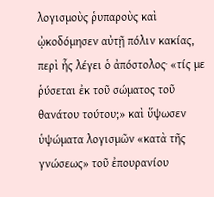λογισμοὺς ῥυπαροὺς καὶ ᾠκοδόμησεν αὐτῇ πόλιν κακίας, περὶ ἧς λέγει ὁ ἀπόστολος· «τίς με ῥύσεται ἐκ τοῦ σώματος τοῦ θανάτου τούτου;» καὶ ὕψωσεν ὑψώματα λογισμῶν «κατὰ τῆς γνώσεως» τοῦ ἐπουρανίου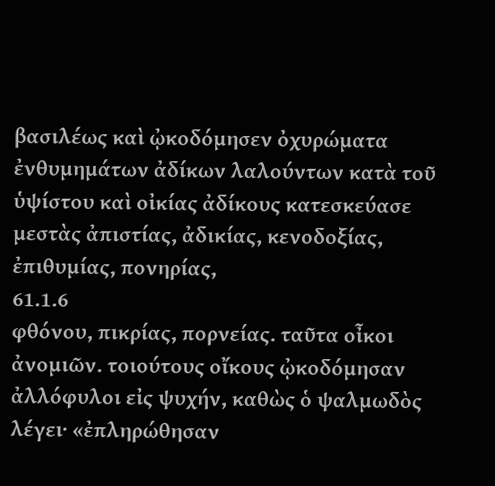βασιλέως καὶ ᾠκοδόμησεν ὀχυρώματα ἐνθυμημάτων ἀδίκων λαλούντων κατὰ τοῦ ὑψίστου καὶ οἰκίας ἀδίκους κατεσκεύασε μεστὰς ἀπιστίας, ἀδικίας, κενοδοξίας, ἐπιθυμίας, πονηρίας,
61.1.6
φθόνου, πικρίας, πορνείας. ταῦτα οἶκοι ἀνομιῶν. τοιούτους οἴκους ᾠκοδόμησαν ἀλλόφυλοι εἰς ψυχήν, καθὼς ὁ ψαλμωδὸς λέγει· «ἐπληρώθησαν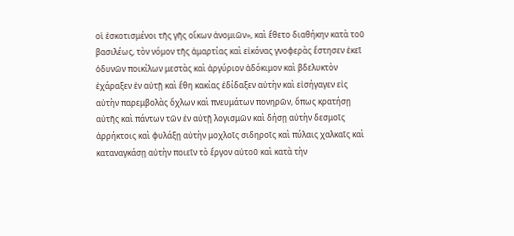οἱ ἐσκοτισμένοι τῆς γῆς οἴκων ἀνομιῶν», καὶ ἔθετο διαθήκην κατὰ τοῦ βασιλέως, τὸν νόμον τῆς ἁμαρτίας καὶ εἰκόνας γνοφερὰς ἔστησεν ἐκεῖ ὀδυνῶν ποικίλων μεστὰς καὶ ἀργύριον ἀδόκιμον καὶ βδελυκτὸν ἐχάραξεν ἐν αὐτῇ καὶ ἔθη κακίας ἐδίδαξεν αὐτὴν καὶ εἰσήγαγεν εἰς αὐτὴν παρεμβολὰς ὄχλων καὶ πνευμάτων πονηρῶν, ὅπως κρατήσῃ αὐτῆς καὶ πάντων τῶν ἐν αὐτῇ λογισμῶν καὶ δήσῃ αὐτὴν δεσμοῖς ἀρρήκτοις καὶ φυλάξῃ αὐτὴν μοχλοῖς σιδηροῖς καὶ πύλαις χαλκαῖς καὶ καταναγκάσῃ αὐτὴν ποιεῖν τὸ ἔργον αὐτοῦ καὶ κατὰ τὴν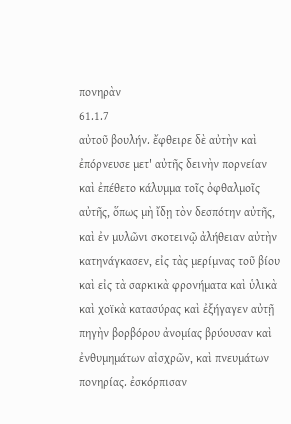πονηρὰν
61.1.7
αὐτοῦ βουλήν. ἔφθειρε δὲ αὐτὴν καὶ ἐπόρνευσε μετ' αὐτῆς δεινὴν πορνείαν καὶ ἐπέθετο κάλυμμα τοῖς ὀφθαλμοῖς αὐτῆς, ὅπως μὴ ἴδῃ τὸν δεσπότην αὐτῆς, καὶ ἐν μυλῶνι σκοτεινῷ ἀλήθειαν αὐτὴν κατηνάγκασεν, εἰς τὰς μερίμνας τοῦ βίου καὶ εἰς τὰ σαρκικὰ φρονήματα καὶ ὑλικὰ καὶ χοϊκὰ κατασύρας καὶ ἐξήγαγεν αὐτῇ πηγὴν βορβόρου ἀνομίας βρύουσαν καὶ ἐνθυμημάτων αἰσχρῶν, καὶ πνευμάτων πονηρίας. ἐσκόρπισαν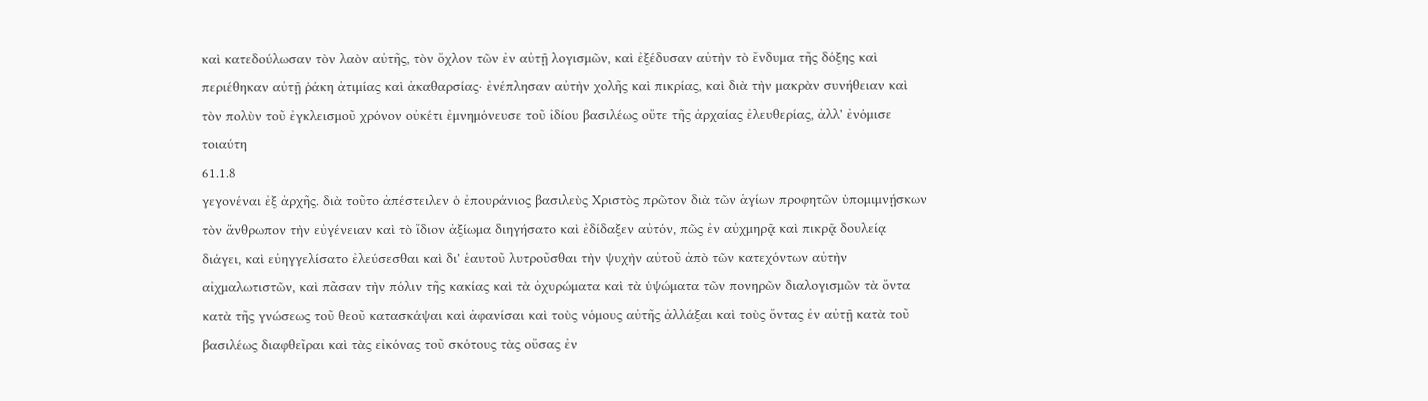καὶ κατεδούλωσαν τὸν λαὸν αὐτῆς, τὸν ὄχλον τῶν ἐν αὐτῇ λογισμῶν, καὶ ἐξέδυσαν αὐτὴν τὸ ἔνδυμα τῆς δόξης καὶ περιέθηκαν αὐτῇ ῥάκη ἀτιμίας καὶ ἀκαθαρσίας· ἐνέπλησαν αὐτὴν χολῆς καὶ πικρίας, καὶ διὰ τὴν μακρὰν συνήθειαν καὶ τὸν πολὺν τοῦ ἐγκλεισμοῦ χρόνον οὐκέτι ἐμνημόνευσε τοῦ ἰδίου βασιλέως οὔτε τῆς ἀρχαίας ἐλευθερίας, ἀλλ' ἐνόμισε τοιαύτη
61.1.8
γεγονέναι ἐξ ἀρχῆς. διὰ τοῦτο ἀπέστειλεν ὁ ἐπουράνιος βασιλεὺς Χριστὸς πρῶτον διὰ τῶν ἁγίων προφητῶν ὑπομιμνῄσκων τὸν ἄνθρωπον τὴν εὐγένειαν καὶ τὸ ἴδιον ἀξίωμα διηγήσατο καὶ ἐδίδαξεν αὐτόν, πῶς ἐν αὐχμηρᾷ καὶ πικρᾷ δουλείᾳ διάγει, καὶ εὐηγγελίσατο ἐλεύσεσθαι καὶ δι' ἑαυτοῦ λυτροῦσθαι τὴν ψυχὴν αὐτοῦ ἀπὸ τῶν κατεχόντων αὐτὴν αἰχμαλωτιστῶν, καὶ πᾶσαν τὴν πόλιν τῆς κακίας καὶ τὰ ὀχυρώματα καὶ τὰ ὑψώματα τῶν πονηρῶν διαλογισμῶν τὰ ὄντα κατὰ τῆς γνώσεως τοῦ θεοῦ κατασκάψαι καὶ ἀφανίσαι καὶ τοὺς νόμους αὐτῆς ἀλλάξαι καὶ τοὺς ὄντας ἐν αὐτῇ κατὰ τοῦ βασιλέως διαφθεῖραι καὶ τὰς εἰκόνας τοῦ σκότους τὰς οὔσας ἐν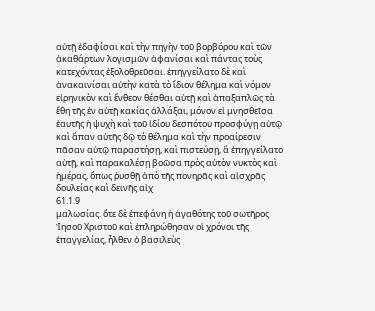αὐτῇ ἐδαφίσαι καὶ τὴν πηγὴν τοῦ βορβόρου καὶ τῶν ἀκαθάρτων λογισμῶν ἀφανίσαι καὶ πάντας τοὺς κατεχόντας ἐξολοθρεῦσαι. ἐπηγγείλατο δὲ καὶ ἀνακαινίσαι αὐτὴν κατὰ τὸ ἴδιον θέλημα καὶ νόμον εἰρηνικὸν καὶ ἔνθεον θέσθαι αὐτῇ καὶ ἁπαξαπλῶς τὰ ἔθη τῆς ἐν αὐτῇ κακίας ἀλλάξαι, μόνον εἰ μνησθεῖσα ἑαυτῆς ἡ ψυχὴ καὶ τοῦ ἰδίου δεσπότου προσφύγῃ αὐτῷ καὶ ἅπαν αὐτῆς δῷ τὸ θέλημα καὶ τὴν προαίρεσιν πᾶσαν αὐτῷ παραστήσῃ, καὶ πιστεύσῃ, ἃ ἐπηγγείλατο αὐτῇ, καὶ παρακαλέσῃ βοῶσα πρὸς αὐτὸν νυκτὸς καὶ ἡμέρας, ὅπως ῥυσθῇ ἀπὸ τῆς πονηρᾶς καὶ αἰσχρᾶς δουλείας καὶ δεινῆς αἰχ
61.1.9
μαλωσίας. ὅτε δὲ ἐπεφάνη ἡ ἀγαθότης τοῦ σωτῆρος Ἰησοῦ Χριστοῦ καὶ ἐπληρώθησαν οἱ χρόνοι τῆς ἐπαγγελίας, ἦλθεν ὁ βασιλεὺς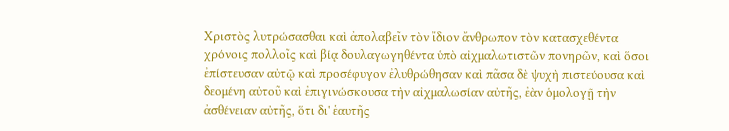Χριστὸς λυτρώσασθαι καὶ ἀπολαβεῖν τὸν ἴδιον ἄνθρωπον τὸν κατασχεθέντα χρόνοις πολλοῖς καὶ βίᾳ δουλαγωγηθέντα ὑπὸ αἰχμαλωτιστῶν πονηρῶν, καὶ ὅσοι ἐπίστευσαν αὐτῷ καὶ προσέφυγον ἐλυθρώθησαν καὶ πᾶσα δὲ ψυχὴ πιστεύουσα καὶ δεομένη αὐτοῦ καὶ ἐπιγινώσκουσα τὴν αἰχμαλωσίαν αὐτῆς, ἐὰν ὁμολογῇ τὴν ἀσθένειαν αὐτῆς, ὅτι δι' ἑαυτῆς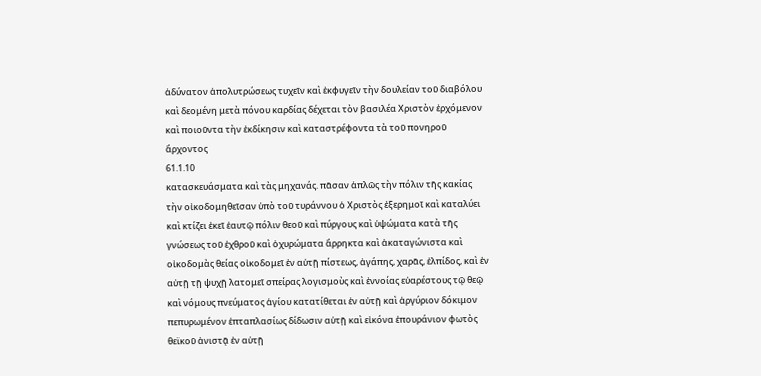ἀδύνατον ἀπολυτρώσεως τυχεῖν καὶ ἐκφυγεῖν τὴν δουλείαν τοῦ διαβόλου καὶ δεομένη μετὰ πόνου καρδίας δέχεται τὸν βασιλέα Χριστὸν ἐρχόμενον καὶ ποιοῦντα τὴν ἐκδίκησιν καὶ καταστρέφοντα τὰ τοῦ πονηροῦ ἄρχοντος
61.1.10
κατασκευάσματα καὶ τὰς μηχανάς. πᾶσαν ἁπλῶς τὴν πόλιν τῆς κακίας τὴν οἰκοδομηθεῖσαν ὑπὸ τοῦ τυράννου ὁ Χριστὸς ἐξερημοῖ καὶ καταλύει καὶ κτίζει ἐκεῖ ἑαυτῷ πόλιν θεοῦ καὶ πύργους καὶ ὑψώματα κατὰ τῆς γνώσεως τοῦ ἐχθροῦ καὶ ὀχυρώματα ἄρρηκτα καὶ ἀκαταγώνιστα καὶ οἰκοδομὰς θείας οἰκοδομεῖ ἐν αὐτῇ πίστεως, ἀγάπης, χαρᾶς, ἐλπίδος, καὶ ἐν αὐτῇ τῇ ψυχῇ λατομεῖ σπείρας λογισμοὺς καὶ ἐννοίας εὐαρέστους τῷ θεῷ καὶ νόμους πνεύματος ἁγίου κατατίθεται ἐν αὐτῇ καὶ ἀργύριον δόκιμον πεπυρωμένον ἑπταπλασίως δίδωσιν αὐτῇ καὶ εἰκόνα ἐπουράνιον φωτὸς θεϊκοῦ ἀνιστᾷ ἐν αὐτῇ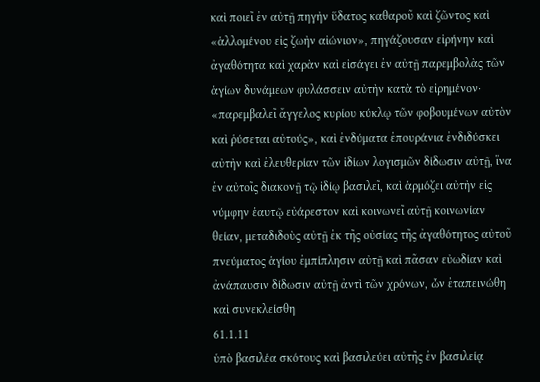καὶ ποιεῖ ἐν αὐτῇ πηγὴν ὕδατος καθαροῦ καὶ ζῶντος καὶ «ἁλλομένου εἰς ζωὴν αἰώνιον», πηγάζουσαν εἰρήνην καὶ ἀγαθότητα καὶ χαρὰν καὶ εἰσάγει ἐν αὐτῇ παρεμβολὰς τῶν ἁγίων δυνάμεων φυλάσσειν αὐτὴν κατὰ τὸ εἰρημένον· «παρεμβαλεῖ ἄγγελος κυρίου κύκλῳ τῶν φοβουμένων αὐτὸν καὶ ῥύσεται αὐτούς», καὶ ἐνδύματα ἐπουράνια ἐνδιδύσκει αὐτὴν καὶ ἐλευθερίαν τῶν ἰδίων λογισμῶν δίδωσιν αὐτῇ, ἵνα ἐν αὐτοῖς διακονῇ τῷ ἰδίῳ βασιλεῖ, καὶ ἁρμόζει αὐτὴν εἰς νύμφην ἑαυτῷ εὐάρεστον καὶ κοινωνεῖ αὐτῇ κοινωνίαν θείαν, μεταδιδοὺς αὐτῇ ἐκ τῆς οὐσίας τῆς ἀγαθότητος αὐτοῦ πνεύματος ἁγίου ἐμπίπλησιν αὐτῇ καὶ πᾶσαν εὐωδίαν καὶ ἀνάπαυσιν δίδωσιν αὐτῇ ἀντὶ τῶν χρόνων, ὧν ἐταπεινώθη καὶ συνεκλείσθη
61.1.11
ὑπὸ βασιλέα σκότους καὶ βασιλεύει αὐτῆς ἐν βασιλείᾳ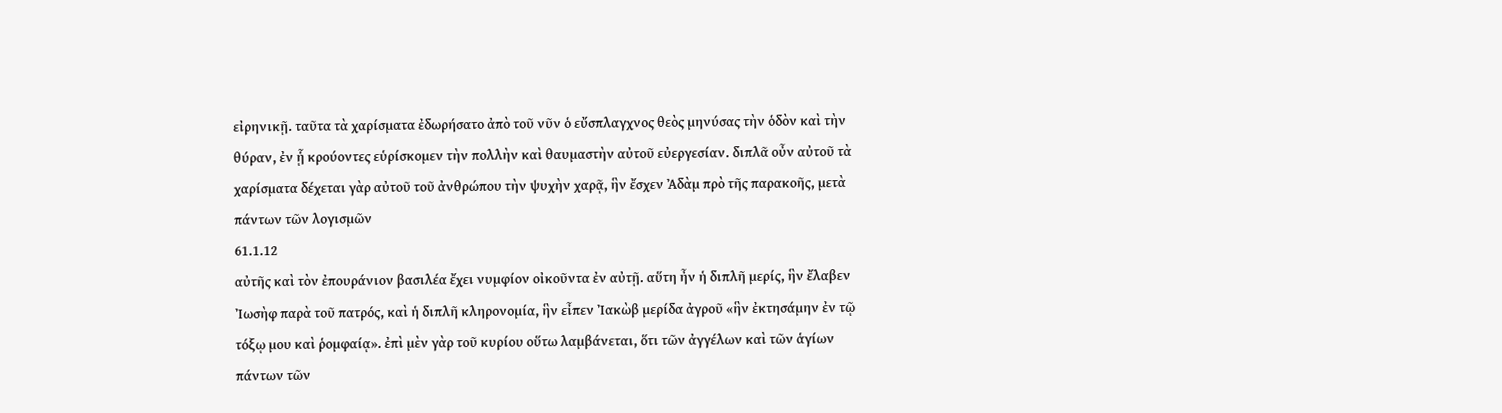εἰρηνικῇ. ταῦτα τὰ χαρίσματα ἐδωρήσατο ἀπὸ τοῦ νῦν ὁ εὔσπλαγχνος θεὸς μηνύσας τὴν ὁδὸν καὶ τὴν θύραν, ἐν ᾗ κρούοντες εὑρίσκομεν τὴν πολλὴν καὶ θαυμαστὴν αὐτοῦ εὐεργεσίαν. διπλᾶ οὖν αὐτοῦ τὰ χαρίσματα δέχεται γὰρ αὐτοῦ τοῦ ἀνθρώπου τὴν ψυχὴν χαρᾷ, ἣν ἔσχεν Ἀδὰμ πρὸ τῆς παρακοῆς, μετὰ πάντων τῶν λογισμῶν
61.1.12
αὐτῆς καὶ τὸν ἐπουράνιον βασιλέα ἔχει νυμφίον οἰκοῦντα ἐν αὐτῇ. αὕτη ἦν ἡ διπλῆ μερίς, ἣν ἔλαβεν Ἰωσὴφ παρὰ τοῦ πατρός, καὶ ἡ διπλῆ κληρονομία, ἣν εἶπεν Ἰακὼβ μερίδα ἀγροῦ «ἣν ἐκτησάμην ἐν τῷ τόξῳ μου καὶ ῥομφαίᾳ». ἐπὶ μὲν γὰρ τοῦ κυρίου οὕτω λαμβάνεται, ὅτι τῶν ἀγγέλων καὶ τῶν ἁγίων πάντων τῶν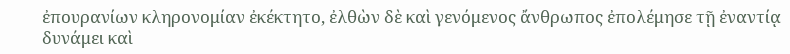ἐπουρανίων κληρονομίαν ἐκέκτητο, ἐλθὼν δὲ καὶ γενόμενος ἄνθρωπος ἐπολέμησε τῇ ἐναντίᾳ δυνάμει καὶ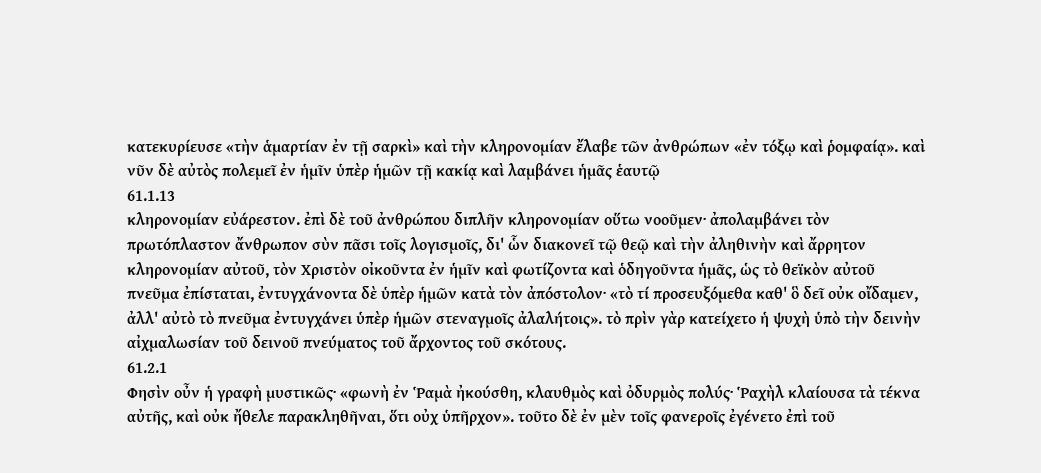κατεκυρίευσε «τὴν ἁμαρτίαν ἐν τῇ σαρκὶ» καὶ τὴν κληρονομίαν ἔλαβε τῶν ἀνθρώπων «ἐν τόξῳ καὶ ῥομφαίᾳ». καὶ νῦν δὲ αὐτὸς πολεμεῖ ἐν ἡμῖν ὑπὲρ ἡμῶν τῇ κακίᾳ καὶ λαμβάνει ἡμᾶς ἑαυτῷ
61.1.13
κληρονομίαν εὐάρεστον. ἐπὶ δὲ τοῦ ἀνθρώπου διπλῆν κληρονομίαν οὕτω νοοῦμεν· ἀπολαμβάνει τὸν πρωτόπλαστον ἄνθρωπον σὺν πᾶσι τοῖς λογισμοῖς, δι' ὧν διακονεῖ τῷ θεῷ καὶ τὴν ἀληθινὴν καὶ ἄρρητον κληρονομίαν αὐτοῦ, τὸν Χριστὸν οἰκοῦντα ἐν ἡμῖν καὶ φωτίζοντα καὶ ὁδηγοῦντα ἡμᾶς, ὡς τὸ θεϊκὸν αὐτοῦ πνεῦμα ἐπίσταται, ἐντυγχάνοντα δὲ ὑπὲρ ἡμῶν κατὰ τὸν ἀπόστολον· «τὸ τί προσευξόμεθα καθ' ὃ δεῖ οὐκ οἴδαμεν, ἀλλ' αὐτὸ τὸ πνεῦμα ἐντυγχάνει ὑπὲρ ἡμῶν στεναγμοῖς ἀλαλήτοις». τὸ πρὶν γὰρ κατείχετο ἡ ψυχὴ ὑπὸ τὴν δεινὴν αἰχμαλωσίαν τοῦ δεινοῦ πνεύματος τοῦ ἄρχοντος τοῦ σκότους.
61.2.1
Φησὶν οὖν ἡ γραφὴ μυστικῶς· «φωνὴ ἐν Ῥαμὰ ἠκούσθη, κλαυθμὸς καὶ ὀδυρμὸς πολύς· Ῥαχὴλ κλαίουσα τὰ τέκνα αὐτῆς, καὶ οὐκ ἤθελε παρακληθῆναι, ὅτι οὐχ ὑπῆρχον». τοῦτο δὲ ἐν μὲν τοῖς φανεροῖς ἐγένετο ἐπὶ τοῦ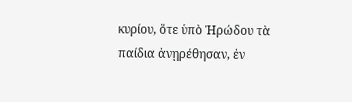κυρίου, ὅτε ὑπὸ Ἡρώδου τὰ παίδια ἀνῃρέθησαν, ἐν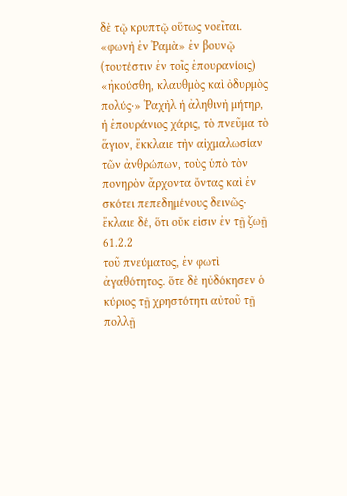δὲ τῷ κρυπτῷ οὕτως νοεῖται. «φωνὴ ἐν Ῥαμὰ» ἐν βουνῷ (τουτέστιν ἐν τοῖς ἐπουρανίοις) «ἠκούσθη, κλαυθμὸς καὶ ὀδυρμὸς πολύς·» Ῥαχὴλ ἡ ἀληθινὴ μήτηρ, ἡ ἐπουράνιος χάρις, τὸ πνεῦμα τὸ ἅγιον, ἔκκλαιε τὴν αἰχμαλωσίαν τῶν ἀνθρώπων, τοὺς ὑπὸ τὸν πονηρὸν ἄρχοντα ὄντας καὶ ἐν σκότει πεπεδημένους δεινῶς· ἔκλαιε δέ, ὅτι οὔκ εἰσιν ἐν τῇ ζωῇ
61.2.2
τοῦ πνεύματος, ἐν φωτὶ ἀγαθότητος. ὅτε δὲ ηὐδόκησεν ὁ κύριος τῇ χρηστότητι αὐτοῦ τῇ πολλῇ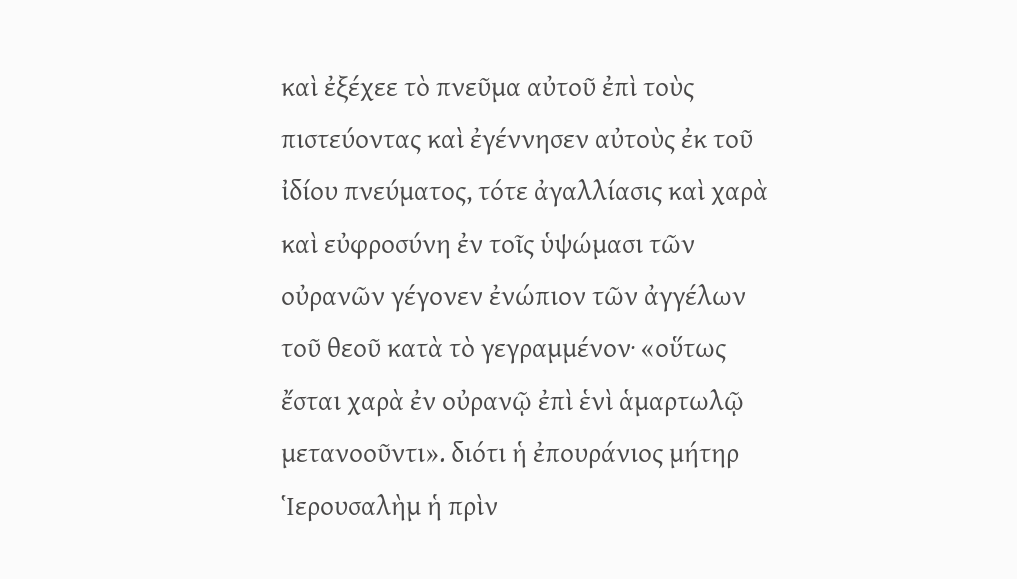καὶ ἐξέχεε τὸ πνεῦμα αὐτοῦ ἐπὶ τοὺς πιστεύοντας καὶ ἐγέννησεν αὐτοὺς ἐκ τοῦ ἰδίου πνεύματος, τότε ἀγαλλίασις καὶ χαρὰ καὶ εὐφροσύνη ἐν τοῖς ὑψώμασι τῶν οὐρανῶν γέγονεν ἐνώπιον τῶν ἀγγέλων τοῦ θεοῦ κατὰ τὸ γεγραμμένον· «οὕτως ἔσται χαρὰ ἐν οὐρανῷ ἐπὶ ἑνὶ ἁμαρτωλῷ μετανοοῦντι». διότι ἡ ἐπουράνιος μήτηρ Ἱερουσαλὴμ ἡ πρὶν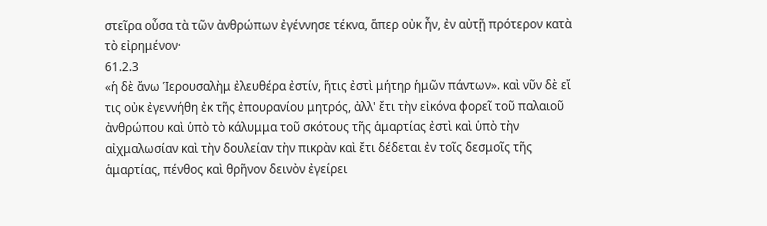στεῖρα οὖσα τὰ τῶν ἀνθρώπων ἐγέννησε τέκνα, ἅπερ οὐκ ἦν, ἐν αὐτῇ πρότερον κατὰ τὸ εἰρημένον·
61.2.3
«ἡ δὲ ἄνω Ἱερουσαλὴμ ἐλευθέρα ἐστίν, ἥτις ἐστὶ μήτηρ ἡμῶν πάντων». καὶ νῦν δὲ εἴ τις οὐκ ἐγεννήθη ἐκ τῆς ἐπουρανίου μητρός, ἀλλ' ἔτι τὴν εἰκόνα φορεῖ τοῦ παλαιοῦ ἀνθρώπου καὶ ὑπὸ τὸ κάλυμμα τοῦ σκότους τῆς ἁμαρτίας ἐστὶ καὶ ὑπὸ τὴν αἰχμαλωσίαν καὶ τὴν δουλείαν τὴν πικρὰν καὶ ἔτι δέδεται ἐν τοῖς δεσμοῖς τῆς ἁμαρτίας, πένθος καὶ θρῆνον δεινὸν ἐγείρει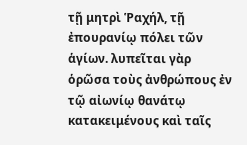τῇ μητρὶ Ῥαχήλ, τῇ ἐπουρανίῳ πόλει τῶν ἁγίων. λυπεῖται γὰρ ὁρῶσα τοὺς ἀνθρώπους ἐν τῷ αἰωνίῳ θανάτῳ κατακειμένους καὶ ταῖς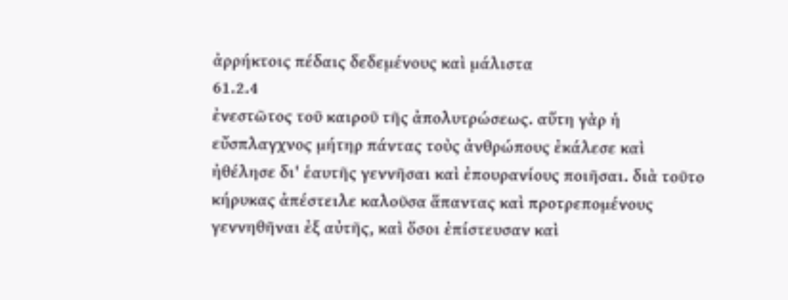ἀρρήκτοις πέδαις δεδεμένους καὶ μάλιστα
61.2.4
ἐνεστῶτος τοῦ καιροῦ τῆς ἀπολυτρώσεως. αὕτη γὰρ ἡ εὔσπλαγχνος μήτηρ πάντας τοὺς ἀνθρώπους ἐκάλεσε καὶ ἠθέλησε δι' ἑαυτῆς γεννῆσαι καὶ ἐπουρανίους ποιῆσαι. διὰ τοῦτο κήρυκας ἀπέστειλε καλοῦσα ἅπαντας καὶ προτρεπομένους γεννηθῆναι ἐξ αὐτῆς, καὶ ὅσοι ἐπίστευσαν καὶ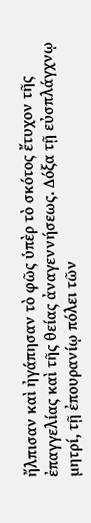ἤλπισαν καὶ ἠγάπησαν τὸ φῶς ὑπὲρ τὸ σκότος ἔτυχον τῆς ἐπαγγελίας καὶ τῆς θείας ἀναγεννήσεως. Δόξα τῇ εὐσπλάγχνῳ μητρί, τῇ ἐπουρανίῳ πόλει τῶν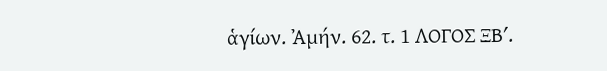ἁγίων. Ἀμήν. 62. τ. 1 ΛΟΓΟΣ ΞΒʹ.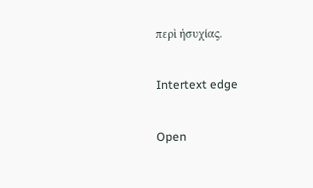περὶ ἡσυχίας.

Intertext edge

Open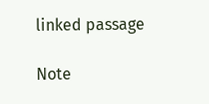linked passage

Note